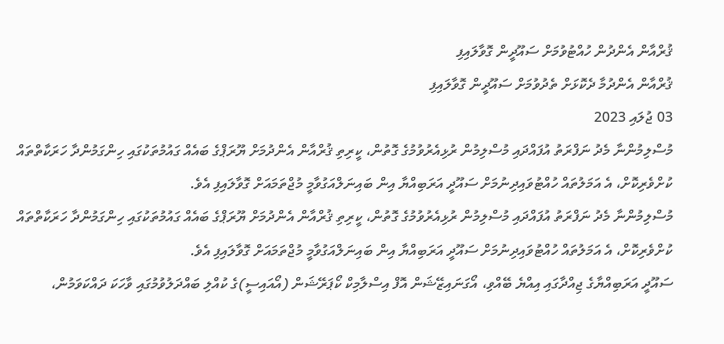ޤުރްއާން އެންދުން ހުއްޓުވުމަށް ސައޫދީން ގޮވާލައިފި
ޤުރްއާން އެންދުމާ ދެކޮޅަށް ތެދުވުމަށް ސައޫދީން ގޮވާލައިފި
03 ޖުލައި 2023
މުސްލިމުންނާ މެދު ނަފްރަތު އުފައްދައި މުސްލިމުން ރުޅިއެރުވުމުގެ ގޮތުން، ކީރިތި ޤުރްއާން އެންދުމަށް ޔޫރަޕްގެ ބައެއް ގައުމުތަކުގައި ހިންގަމުންދާ ހަރަކާތްތައް ކުށްވެރިކޮށް، އެ އަމަލުތައް ހުއްޓުވައިދިނުމަށް ސައޫދީ އަރަބިއްޔާ އިން ބައިނަލްއަގުވާމީ މުޖްތަމައަށް ގޮވާލައިފި އެވެ.
މުސްލިމުންނާ މެދު ނަފްރަތު އުފައްދައި މުސްލިމުން ރުޅިއެރުވުމުގެ ގޮތުން، ކީރިތި ޤުރްއާން އެންދުމަށް ޔޫރަޕްގެ ބައެއް ގައުމުތަކުގައި ހިންގަމުންދާ ހަރަކާތްތައް ކުށްވެރިކޮށް، އެ އަމަލުތައް ހުއްޓުވައިދިނުމަށް ސައޫދީ އަރަބިއްޔާ އިން ބައިނަލްއަގުވާމީ މުޖްތަމައަށް ގޮވާލައިފި އެވެ.
ސައޫދީ އަރަބިއްޔާގެ ޖިއްދާގައި އިއްޔެ ބޭއްވި، އޯގަނައިޒޭޝަން އޮފް އިސްލާމިކް ކޯޕަރޭޝަން (އޯއައިސީ)ގެ ކުއްލި ބައްދަލުވުމުގައި ވާހަކަ ދައްކަވަމުން،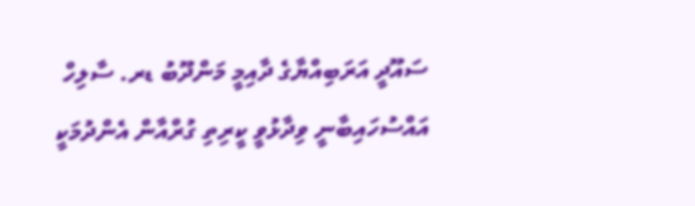ސައޫދީ އަރަބިއްޔާގެ ދާއިމީ މަންދޫބު ޑރ. ސާލިހް އައްސުހައިބާނީ ވިދާޅުވީ ކީރިތި ގުރްއާން އެންދުމަކީ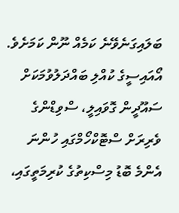ބަލައިގަނެވޭނެ ކަމެއް ނޫން ކަމަށެވެ. އޯއައިސީގެ ކުއްލި ބައްދަލުވުމަކަށް ސައޫދީން ގޮވައިލީ، ސްވިޑްންގެ ވެރިރަށް ސްޓޮކްހޯމްގައި ހުންނަ އެންމެ ބޮޑު މިސްކިތުގެ ކުރިމަތީގައި،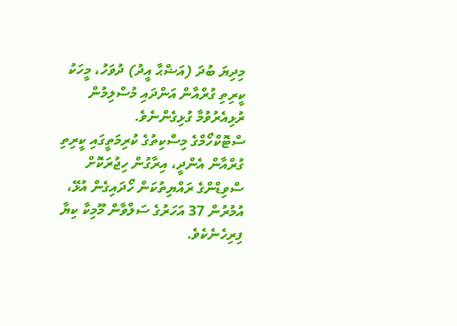މިދިޔަ ބުދަ (އަޟްޙާ އީދު) ދުވަހު، މީހަކު ކީރިތި ގުރްއާން އަންދައި މުސްލިމުން ރުޅިއެރުވުމާ ގުޅިގެންނެވެ.
ސްޓޮކްހޯމްގެ މިސްކިތުގެ ކުރިމަތީގައި ކީރިތި ގުރްއާން އެންދީ، އިރާގުން ހިޖުރަކޮށް ސްވިޑްންގެ ރައްޔިތުކަން ހޯދައިގެން އުޅޭ، އުމުރުން 37 އަހަރުގެ ސަލްވާން މޫމިކާ ކިޔާ ފިރިހެނެކެވެ.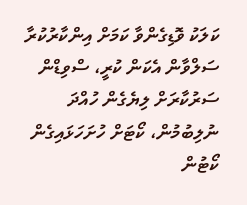ކަލަކު ވޮޑިގެންވާ ކަމަށް އިންކާރުކުރާ ސަލްވާން އެކަން ކުރީ، ސްވިޑްން ސަރުކާރަށް ލިޔެގެން ހުއްދަ ނުލިބުމުން، ކޯޓަށް ހުށަހަޅައިގެން ކޯޓުން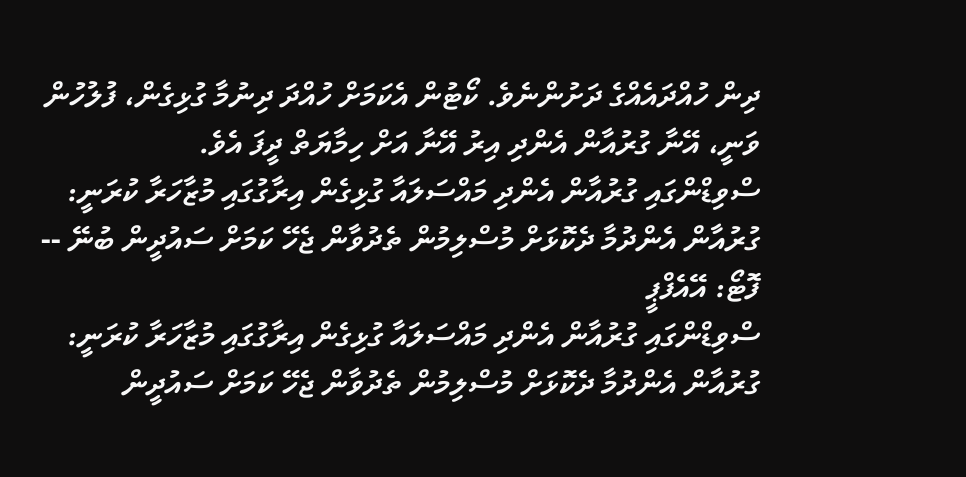ދިން ހުއްދައެއްގެ ދަށުންނެވެ. ކޯޓުން އެކަމަށް ހުއްދަ ދިނުމާ ގުޅިގެން، ފުލުހުން ވަނީ، އޭނާ ގުރުއާން އެންދި އިރު އޭނާ އަށް ހިމާޔަތް ދީފަ އެވެ.
ސްވިޑްންގައި ގުރުއާން އެންދި މައްސަލައާ ގުޅިގެން އިރާގުގައި މުޒާހަރާ ކުރަނީ: ގުރުއާން އެންދުމާ ދެކޮޅަށް މުސްލިމުން ތެދުވާން ޖެހޭ ކަމަށް ސައުދީން ބުނޭ -- ފޮޓޯ: އޭއެފްޕީ
ސްވިޑްންގައި ގުރުއާން އެންދި މައްސަލައާ ގުޅިގެން އިރާގުގައި މުޒާހަރާ ކުރަނީ: ގުރުއާން އެންދުމާ ދެކޮޅަށް މުސްލިމުން ތެދުވާން ޖެހޭ ކަމަށް ސައުދީން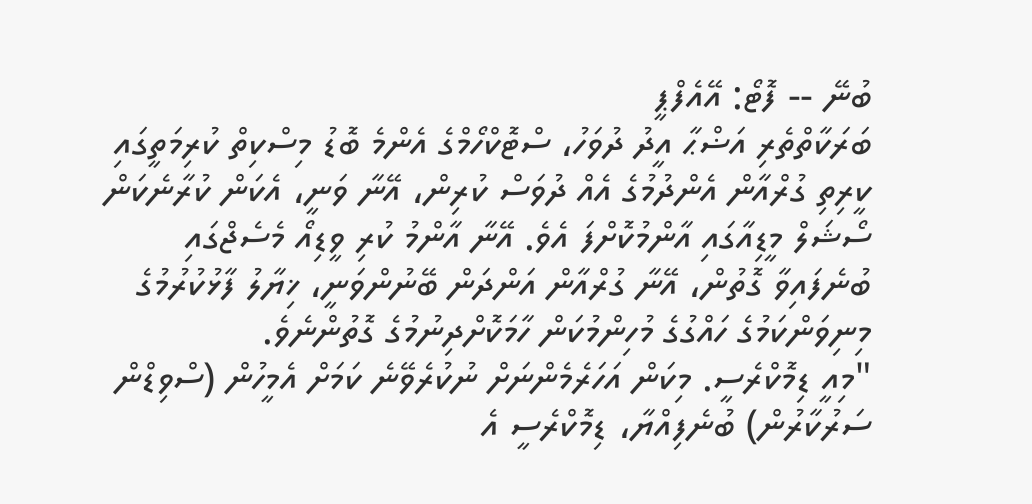ބުނޭ -- ފޮޓޯ: އޭއެފްޕީ
ބަރަކާތްތެރި އަޟްޙާ އީދު ދުވަހު، ސްޓޮކްހޯމްގެ އެންމެ ބޮޑު މިސްކިތް ކުރިމަތީގައި ކީރިތި ގުރްއާން އެންދުމުގެ އެއް ދުވަސް ކުރިން، އޭނާ ވަނީ، އެކަން ކުރާނެކަން ސޯޝަލް މީޑިއާގައި އާންމުކޮށްފަ އެވެ. އޭނާ އާންމު ކުރި ވީޑިއޯ މެސެޖްގައި ބުނެފައިވާ ގޮތުން، އޭނާ ގުރްއާން އަންދަން ބޭނުންވަނީ، ޚިޔާލު ފާޅުކުރުމުގެ މިނިވަންކަމުގެ ހައްގުގެ މުހިންމުކަން ހާމަކޮށްދިނުމުގެ ގޮތުންނެވެ.
"މިއީ ޑިމޮކްރެސީ. މިކަން އަހަރެމެންނަށް ނުކުރެވޭނެ ކަމަށް އެމީހުން (ސްވިޑްން ސަރުކާރުން) ބުނެފިއްޔާ، ޑިމޮކްރެސީ އެ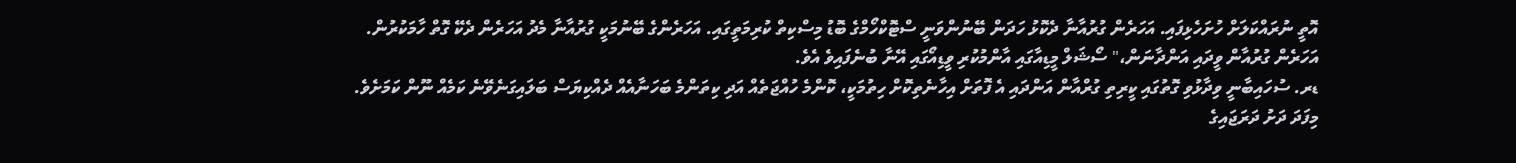އޮތީ ނުރައްކަލަށް ހުށަހެޅިފައި. އަހަރެން ގުރުއާނާ ދެކޮޅު ހަދަން ބޭނުންވަނީ ސްޓޮކްހޯމްގެ ބޮޑު މިސްކިތް ކުރިމަތީގައި. އަހަރެންގެ ބޭނުމަކީ ގުރުއާނާ މެދު އަހަރެން ދެކޭ ގޮތް ހާމަކުރުން. އަހަރެން ގުރުއާން ވީދައި އަންދާނަން،" ސޯޝަލް މީޑިއާގައި އާންމުކުރި ވީޑިއޯގައި އޭނާ ބުނެފައިވެ އެވެ.
ޑރ. ސުހައިބާނީ ވިދާޅުވި ގޮތުގައި ކީރިތި ގުރްއާން އަންދައި އެ ފޮތަށް އިހާނެތިކޮށް ހިތުމަކީ، ކޮންމެ ހުއްޖަތެއް އަދި ކިތަންމެ ބަހަނާއެއް ދެއްކިޔަސް ބަލައިގަނެވޭނެ ކަމެއް ނޫން ކަމަށެވެ. މިފަދަ ދަށު ދަރަޖައިގެ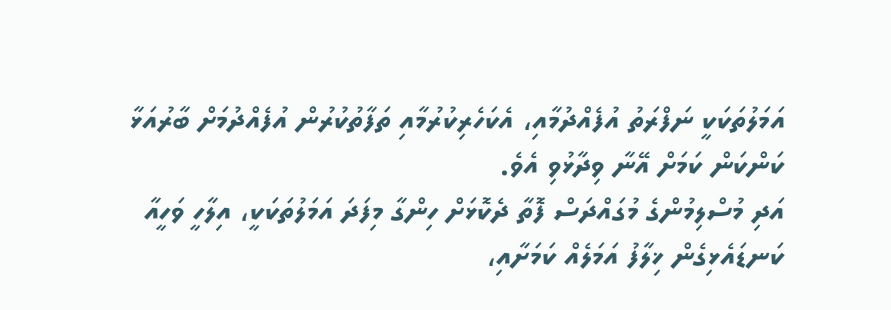އަމަލުތަކަކީ ނަފްރަތު އުފެއްދުމާއި، އެކަހެރިކުރުމާއި ތަފާތުކުރުން އުފެއްދުމަށް ބާރުއަޅާ ކަންކަން ކަމަށް އޭނާ ވިދާޅުވި އެވެ.
އަދި މުސްލިމުންގެ މުގައްދަސް ފޮތާ ދެކޮޅަށް ހިންގާ މިފަދަ އަމަލުތަކަކީ، އިލާހީ ވަހީއާ ކަނޑައެޅިގެން ޚިލާފު އަމަލެއް ކަމަށާއި،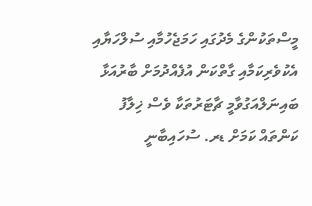މީސްތަކުންގެ މެދުގައި ހަމަޖެހުމާއި ސުލްހަޔާއި އެކުވެރިކަމާއި ގާތްކަން އުފެއްދުމަށް ބާރުއަޅާ ބައިނަލްއަގުވާމީ ޗާޓަރުތަކާ ވެސް ޚިލާފު ކަންތައް ކަމަށް ޑރ. ސުހައިބާނީ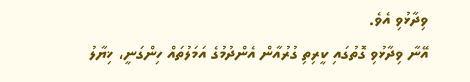ވިދާޅުވި އެވެ.
އޭނާ ވިދާޅުވި ގޮތުގައި ކީރިތި ގުރުއާން އެންދުމުގެ އަމަލުތައް ހިންގަނީ، ޚިޔާލު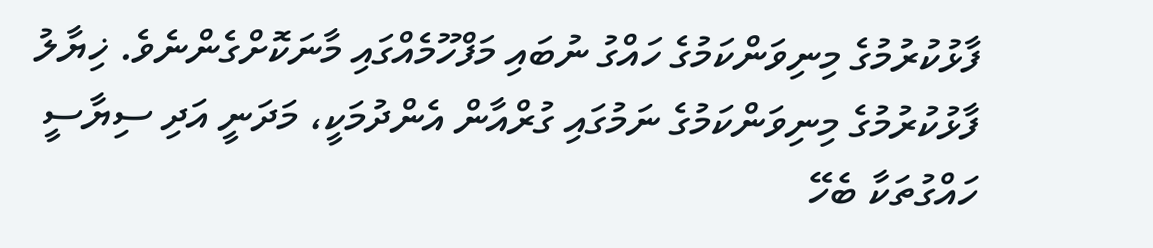ފާޅުކުރުމުގެ މިނިވަންކަމުގެ ހައްގު ނުބައި މަފްހޫމެއްގައި މާނަކޮށްގެންނެވެ. ޚިޔާލު ފާޅުކުރުމުގެ މިނިވަންކަމުގެ ނަމުގައި ގުރްއާން އެންދުމަކީ، މަދަނީ އަދި ސިޔާސީ ހައްގުތަކާ ބެހޭ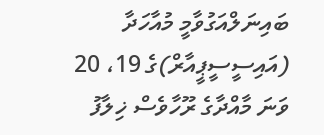ބައިނަލްއަގުވާމީ މުއާހަދާ (އައިސީސީޕީއާރް)ގެ 19، 20 ވަނަ މާއްދާގެ ރޫހާވެސް ޚިލާފު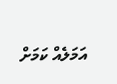އަމަލެއް ކަމަށް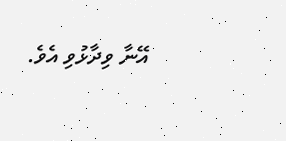އޭނާ ވިދާޅުވި އެވެ.